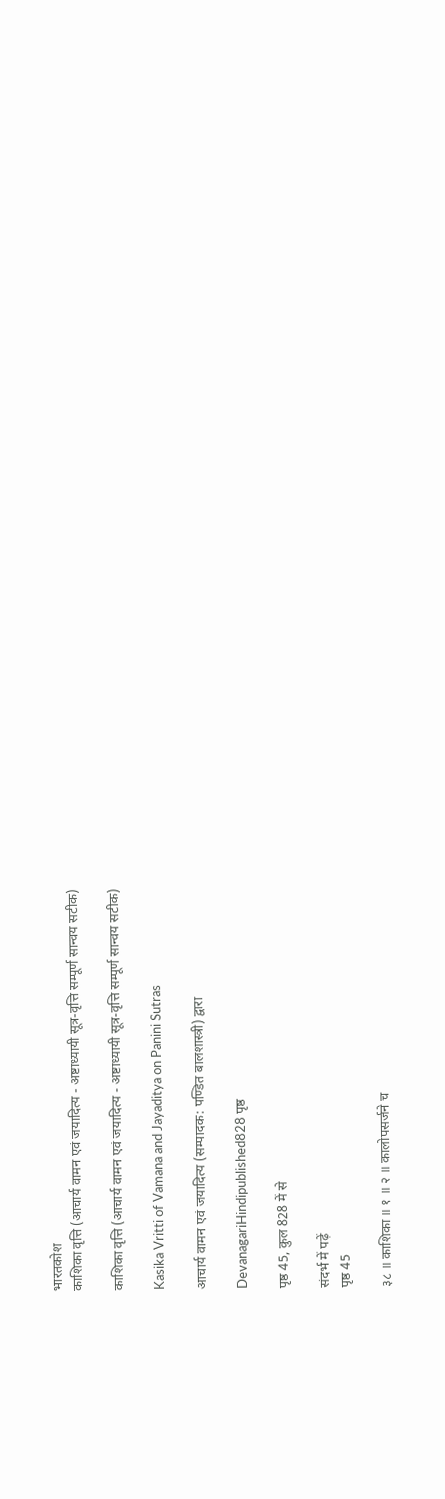भारतकोश
काशिका वृत्ति (आचार्य वामन एवं जयादित्य - अष्टाध्यायी सूत्र-वृत्ति सम्पूर्ण सान्वय सटीक)

काशिका वृत्ति (आचार्य वामन एवं जयादित्य - अष्टाध्यायी सूत्र-वृत्ति सम्पूर्ण सान्वय सटीक)

Kasika Vritti of Vamana and Jayaditya on Panini Sutras

आचार्य वामन एवं जयादित्य (सम्पादक: पण्डित बालशास्त्री) द्वारा

DevanagariHindipublished828 पृष्ठ

पृष्ठ 45, कुल 828 में से

संदर्भ में पढ़ें
पृष्ठ 45

३८ ॥ काशिका ॥ १ ॥ २ ॥ कालोपसर्जने च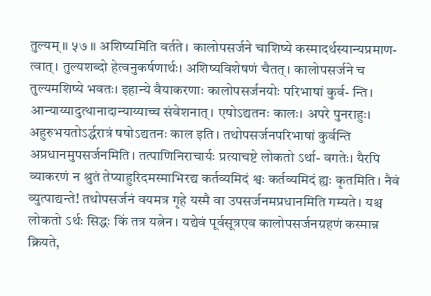तुल्यम् ॥ ५७ ॥ अशिष्यमिति वर्तते। कालोपसर्जने चाशिष्ये कस्मादर्थस्यान्यप्रमाण- त्वात्। तुल्यशब्दो हेत्वनुकर्षणार्थः। अशिष्यविशेषणं चैतत्। कालोपसर्जने च तुल्यमशिष्ये भवतः। इहान्ये वैयाकरणाः कालोपसर्जनयोः परिभाषां कुर्व- न्ति। आन्याय्यादुत्थानादान्याय्याच्च संवेशनात्। एषोऽद्यतनः कालः। अपरे पुनराहुः। अहुरुभयतोऽर्द्धरात्रं षषोऽद्यतनः काल इति। तथोपसर्जनपरिभाषां कुर्वन्ति अप्रधानमुपसर्जनमिति। तत्पाणिनिराचार्यः प्रत्याचष्टे लोकतो ऽर्था- वगतेः। यैरपि व्याकरणं न श्रुतं तेप्याहुरिदमस्माभिरद्य कर्तव्यमिदं श्वः कर्तव्यमिदं ह्यः कृतमिति। नैवं व्युत्पाद्यन्ते! तथोपसर्जनं वयमत्र गृहे यस्मै वा उपसर्जनमप्रधानमिति गम्यते। यश्च लोकतो ऽर्थः सिद्धः किं तत्र यत्नेन। यद्येवं पूर्वसूत्रएव कालोपसर्जनग्रहणं कस्मान्न क्रियते,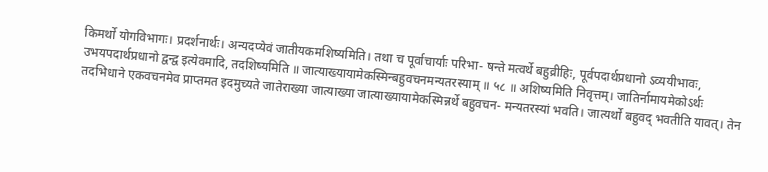किमर्थो योगविभागः। प्रदर्शनार्थः। अन्यदप्येवं जातीयकमशिष्यमिति। तथा च पूर्वाचार्याः परिभा- षन्ते मत्वर्थे बहुव्रीहिः, पूर्वपदार्थप्रधानो ऽव्ययीभावः, उभयपदार्थप्रधानो द्वन्द्व इत्येवमादि, तदशिष्यमिति ॥ जात्याख्यायामेकस्मिन्बहुवचनमन्यतरस्याम् ॥ ५८ ॥ अशिष्यमिति निवृत्तम्। जातिर्नामायमेकोऽर्थः तदभिधाने एकवचनमेव प्राप्तमत इदमुच्यते जातेराख्या जात्याख्या जात्याख्यायामेकस्मिन्नर्थे बहुवचन- मन्यतरस्यां भवति। जात्यर्थो बहुवद् भवतीति यावत्। तेन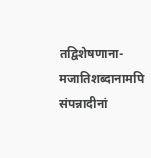तद्विशेषणाना- मजातिशब्दानामपि संपन्नादीनां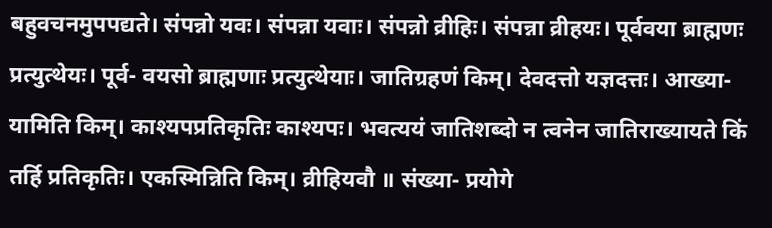बहुवचनमुपपद्यते। संपन्नो यवः। संपन्ना यवाः। संपन्नो व्रीहिः। संपन्ना व्रीहयः। पूर्ववया ब्राह्मणः प्रत्युत्थेयः। पूर्व- वयसो ब्राह्मणाः प्रत्युत्थेयाः। जातिग्रहणं किम्। देवदत्तो यज्ञदत्तः। आख्या- यामिति किम्। काश्यपप्रतिकृतिः काश्यपः। भवत्ययं जातिशब्दो न त्वनेन जातिराख्यायते किं तर्हि प्रतिकृतिः। एकस्मिन्निति किम्। व्रीहियवौ ॥ संख्या- प्रयोगे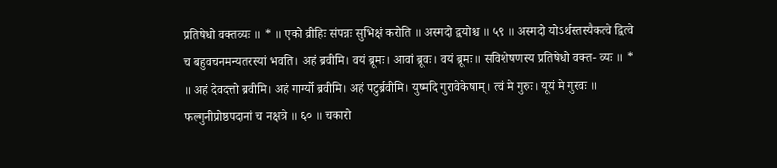प्रतिषेधो वक्तव्यः ॥ * ॥ एको व्रीहिः संपन्नः सुभिक्षं करोति ॥ अस्मदो द्वयोश्च ॥ ५९ ॥ अस्मदो योऽर्थस्तस्यैकत्वे द्वित्वे च बहुवचनमन्यतरस्यां भवति। अहं ब्रवीमि। वयं ब्रूमः। आवां ब्रूवः। वयं ब्रूमः॥ सविशेषणस्य प्रतिषेधो वक्त- व्यः ॥ * ॥ अहं देवदत्तो ब्रवीमि। अहं गार्ग्यो ब्रवीमि। अहं पटुर्ब्रवीमि। युष्मदि गुरावेकेषाम्। त्वं मे गुरुः। यूयं मे गुरवः ॥ फल्गुनीप्रोष्ठपदानां च नक्षत्रे ॥ ६० ॥ चकारो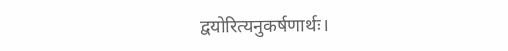द्वयोरित्यनुकर्षणार्थः।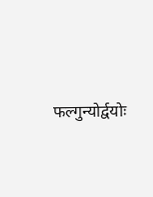फल्गुन्योर्द्वयोः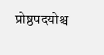प्रोष्ठपदयोश्च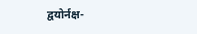द्वयोर्नक्ष-